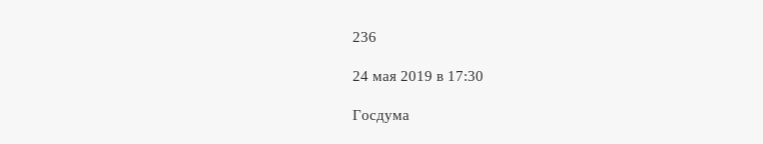236

24 мая 2019 в 17:30

Госдума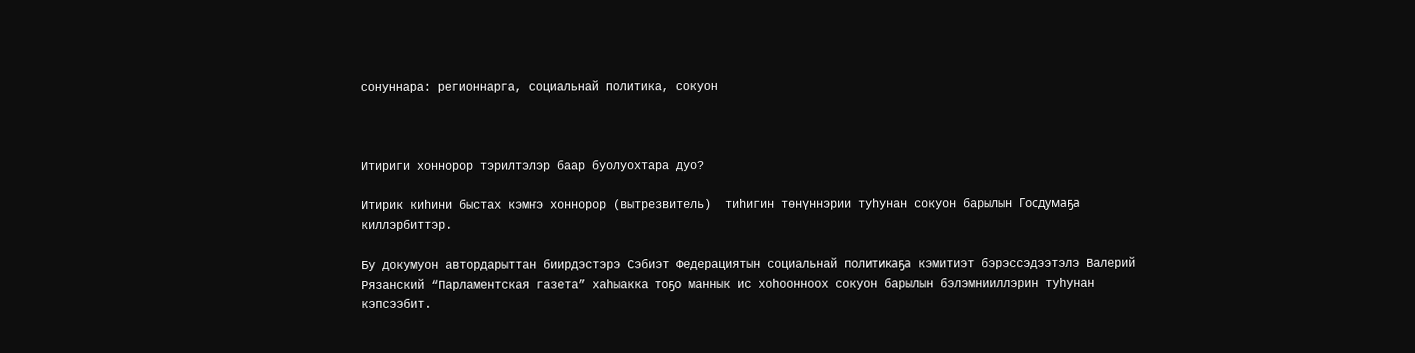сонуннара: регионнарга, социальнай политика, сокуон



Итириги хоннорор тэрилтэлэр баар буолуохтара дуо?

Итирик киһини быстах кэмҥэ хоннорор (вытрезвитель)  тиһигин төнүннэрии туһунан сокуон барылын Госдумаҕа киллэрбиттэр.

Бу докумуон автордарыттан биирдэстэрэ Сэбиэт Федерациятын социальнай политикаҕа кэмитиэт бэрэссэдээтэлэ Валерий Рязанский “Парламентская газета” хаһыакка тоҕо маннык ис хоһоонноох сокуон барылын бэлэмнииллэрин туһунан кэпсээбит.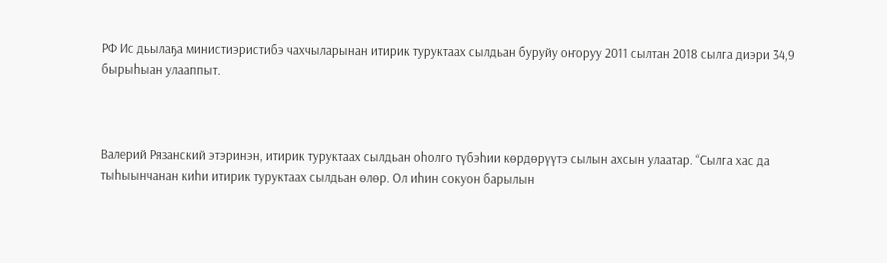РФ Ис дьылаҕа министиэристибэ чахчыларынан итирик туруктаах сылдьан буруйу оҥоруу 2011 сылтан 2018 сылга диэри 34,9 бырыһыан улааппыт.



Валерий Рязанский этэринэн, итирик туруктаах сылдьан оһолго түбэһии көрдөрүүтэ сылын ахсын улаатар. “Сылга хас да тыһыынчанан киһи итирик туруктаах сылдьан өлөр. Ол иһин сокуон барылын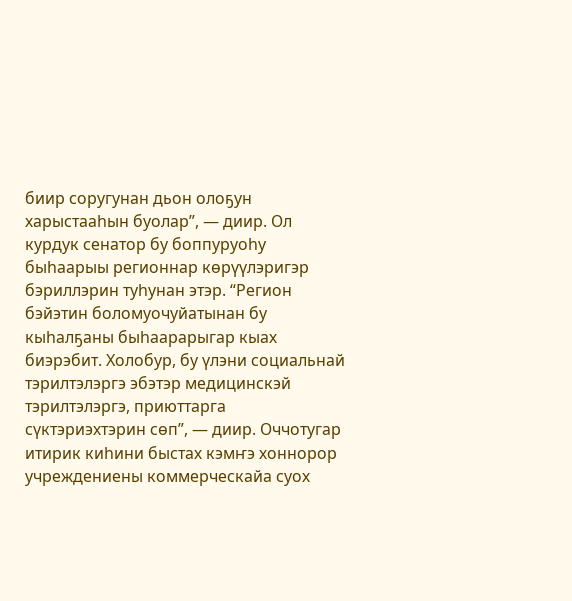биир соругунан дьон олоҕун харыстааһын буолар”, — диир. Ол курдук сенатор бу боппуруоһу быһаарыы регионнар көрүүлэригэр бэриллэрин туһунан этэр. “Регион бэйэтин боломуочуйатынан бу кыһалҕаны быһаарарыгар кыах биэрэбит. Холобур, бу үлэни социальнай тэрилтэлэргэ эбэтэр медицинскэй тэрилтэлэргэ, приюттарга сүктэриэхтэрин сөп”, — диир. Оччотугар итирик киһини быстах кэмҥэ хоннорор учреждениены коммерческайа суох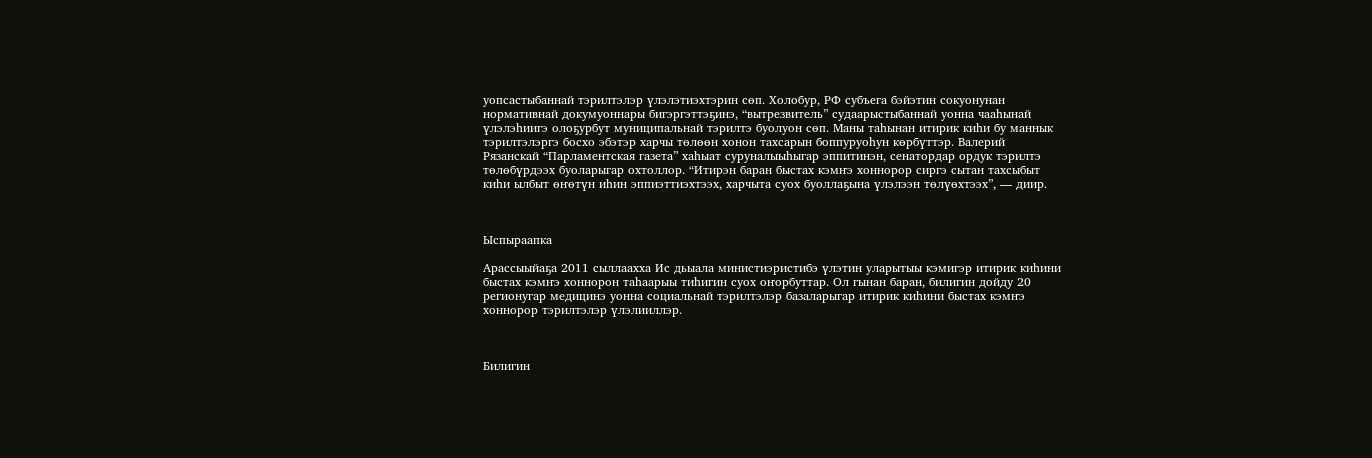уопсастыбаннай тэрилтэлэр үлэлэтиэхтэрин сөп. Холобур, РФ субъега бэйэтин сокуонунан нормативнай докумуоннары бигэргэттэҕинэ, “вытрезвитель” судаарыстыбаннай уонна чааһынай үлэлэһиигэ олоҕурбут муниципальнай тэрилтэ буолуон сөп. Маны таһынан итирик киһи бу маннык тэрилтэлэргэ босхо эбэтэр харчы төлөөн хонон тахсарын боппуруоһун көрбүттэр. Валерий Рязанскай “Парламентская газета” хаһыат суруналыыһыгар эппитинэн, сенатордар ордук тэрилтэ төлөбүрдээх буоларыгар охтоллор. “Итирэн баран быстах кэмҥэ хоннорор сиргэ сытан тахсыбыт киһи ылбыт өҥөтүн иһин эппиэттиэхтээх, харчыта суох буоллаҕына үлэлээн төлүөхтээх”, — диир.



Ыспыраапка

Арассыыйаҕа 2011 сыллаахха Ис дьыала министиэристибэ үлэтин уларытыы кэмигэр итирик киһини быстах кэмҥэ хоннорон таһаарыы тиһигин суох оҥорбуттар. Ол гынан баран, билигин дойду 20 регионугар медицинэ уонна социальнай тэрилтэлэр базаларыгар итирик киһини быстах кэмҥэ хоннорор тэрилтэлэр үлэлииллэр.



Билигин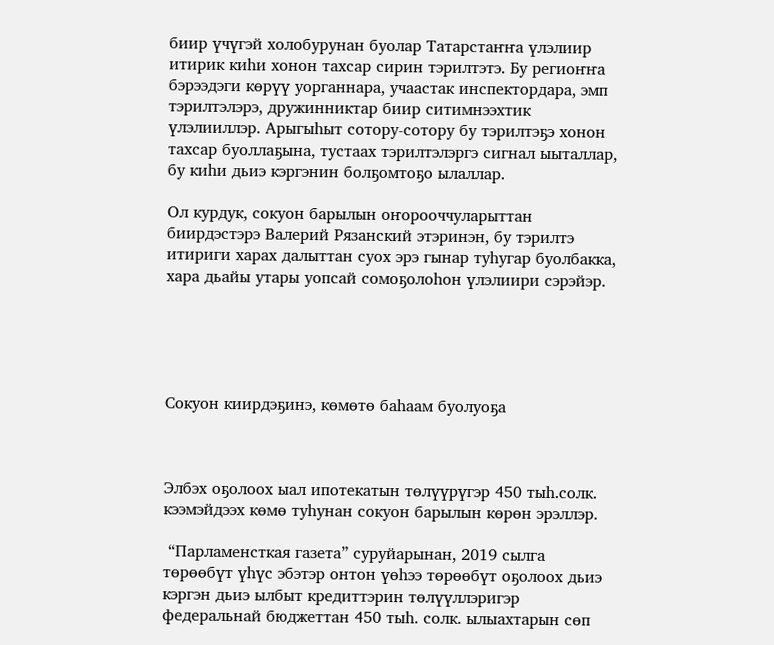биир үчүгэй холобурунан буолар Татарстаҥҥа үлэлиир итирик киһи хонон тахсар сирин тэрилтэтэ. Бу региоҥҥа бэрээдэги көрүү уорганнара, учаастак инспектордара, эмп тэрилтэлэрэ, дружинниктар биир ситимнээхтик үлэлииллэр. Арыгыһыт сотору-сотору бу тэрилтэҕэ хонон тахсар буоллаҕына, тустаах тэрилтэлэргэ сигнал ыыталлар, бу киһи дьиэ кэргэнин болҕомтоҕо ылаллар.

Ол курдук, сокуон барылын оҥорооччуларыттан биирдэстэрэ Валерий Рязанский этэринэн, бу тэрилтэ итириги харах далыттан суох эрэ гынар туһугар буолбакка, хара дьайы утары уопсай сомоҕолоһон үлэлиири сэрэйэр.





Сокуон киирдэҕинэ, көмөтө баһаам буолуоҕа



Элбэх оҕолоох ыал ипотекатын төлүүрүгэр 450 тыһ.солк. кээмэйдээх көмө туһунан сокуон барылын көрөн эрэллэр.

 “Парламенсткая газета” суруйарынан, 2019 сылга төрөөбүт үһүс эбэтэр онтон үөһээ төрөөбүт оҕолоох дьиэ кэргэн дьиэ ылбыт кредиттэрин төлүүллэригэр федеральнай бюджеттан 450 тыһ. солк. ылыахтарын сөп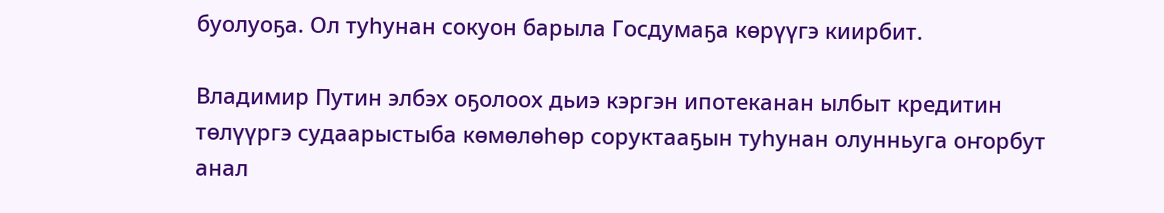буолуоҕа. Ол туһунан сокуон барыла Госдумаҕа көрүүгэ киирбит.

Владимир Путин элбэх оҕолоох дьиэ кэргэн ипотеканан ылбыт кредитин төлүүргэ судаарыстыба көмөлөһөр соруктааҕын туһунан олунньуга оҥорбут анал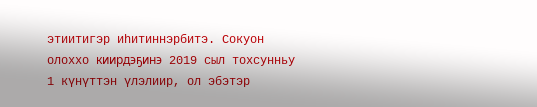этиитигэр иһитиннэрбитэ. Сокуон олоххо киирдэҕинэ 2019 сыл тохсунньу 1 күнүттэн үлэлиир, ол эбэтэр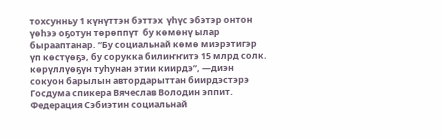тохсунньу 1 күнүттэн бэттэх  үһүс эбэтэр онтон үөһээ оҕотун төрөппүт  бу көмөнү ылар бырааптанар. “Бу социальнай көмө миэрэтигэр үп көстүөҕэ, бу сорукка билиҥҥитэ 15 млрд солк. көрүллүөҕүн туһунан этии киирдэ”, —диэн сокуон барылын автордарыттан биирдэстэрэ Госдума спикера Вячеслав Володин эппит. Федерация Сэбиэтин социальнай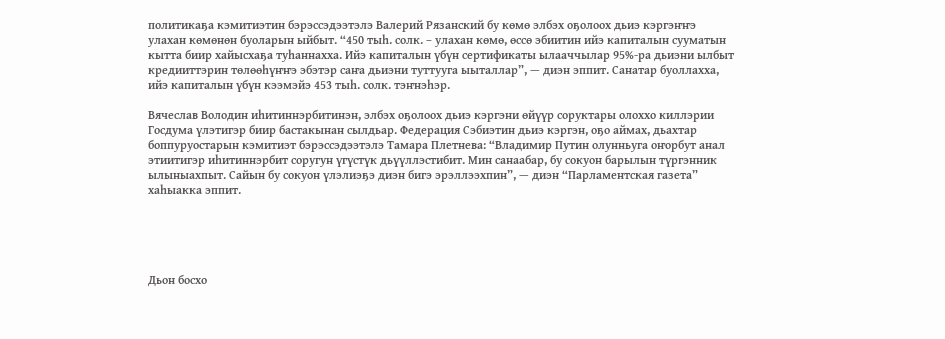политикаҕа кэмитиэтин бэрэссэдээтэлэ Валерий Рязанский бу көмө элбэх оҕолоох дьиэ кэргэҥҥэ улахан көмөнөн буоларын ыйбыт. “450 тыһ. солк. – улахан көмө, өссө эбиитин ийэ капиталын сууматын кытта биир хайысхаҕа туһаннахха. Ийэ капиталын үбүн сертификаты ылааччылар 95%-ра дьиэни ылбыт кредииттэрин төлөөһүҥҥэ эбэтэр саҥа дьиэни туттууга ыыталлар”, — диэн эппит. Санатар буоллахха, ийэ капиталын үбүн кээмэйэ 453 тыһ. солк. тэҥнэһэр.

Вячеслав Володин иһитиннэрбитинэн, элбэх оҕолоох дьиэ кэргэни өйүүр соруктары олоххо киллэрии Госдума үлэтигэр биир бастакынан сылдьар. Федерация Сэбиэтин дьиэ кэргэн, оҕо аймах, дьахтар боппуруостарын кэмитиэт бэрэссэдээтэлэ Тамара Плетнева: “Владимир Путин олунньуга оҥорбут анал этиитигэр иһитиннэрбит соругун үгүстүк дьүүллэстибит. Мин санаабар, бу сокуон барылын түргэнник ылыныахпыт. Сайын бу сокуон үлэлиэҕэ диэн бигэ эрэллээхпин”, — диэн “Парламентская газета” хаһыакка эппит.





Дьон босхо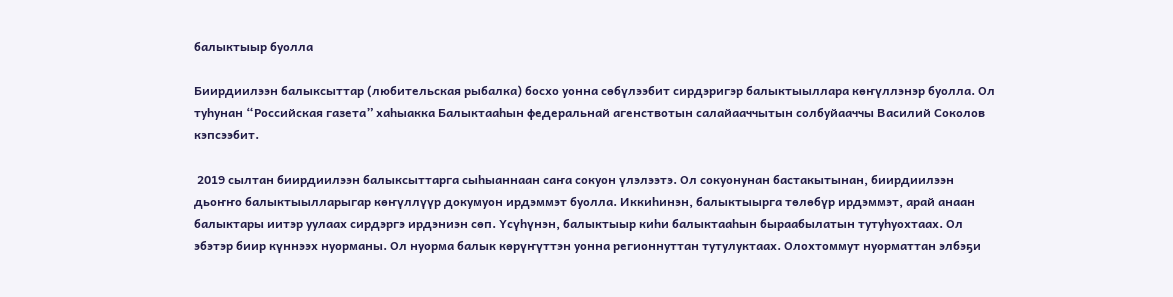балыктыыр буолла

Биирдиилээн балыксыттар (любительская рыбалка) босхо уонна сөбүлээбит сирдэригэр балыктыыллара көҥүллэнэр буолла. Ол туһунан “Российская газета” хаһыакка Балыктааһын федеральнай агенствотын салайааччытын солбуйааччы Василий Соколов кэпсээбит.

 2019 сылтан биирдиилээн балыксыттарга сыһыаннаан саҥа сокуон үлэлээтэ. Ол сокуонунан бастакытынан, биирдиилээн дьоҥҥо балыктыылларыгар көҥүллүүр докумуон ирдэммэт буолла. Иккиһинэн, балыктыырга төлөбүр ирдэммэт, арай анаан балыктары иитэр уулаах сирдэргэ ирдэниэн сөп. Үсүһүнэн, балыктыыр киһи балыктааһын быраабылатын тутуһуохтаах. Ол эбэтэр биир күннээх нуорманы. Ол нуорма балык көрүҥүттэн уонна регионнуттан тутулуктаах. Олохтоммут нуорматтан элбэҕи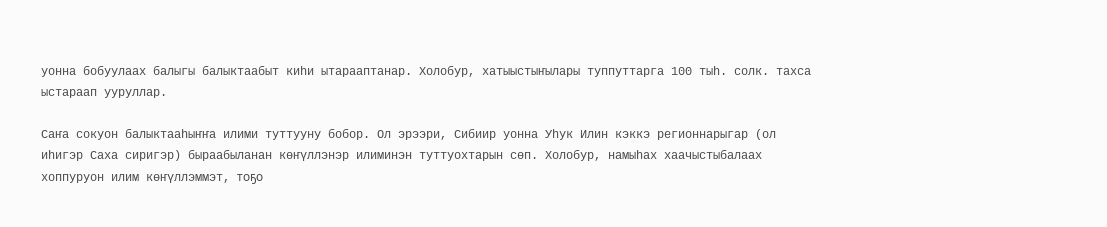уонна бобуулаах балыгы балыктаабыт киһи ытарааптанар. Холобур, хатыыстыҥылары туппуттарга 100 тыһ. солк. тахса ыстараап ууруллар.

Саҥа сокуон балыктааһыҥҥа илими туттууну бобор. Ол эрээри, Сибиир уонна Уһук Илин кэккэ регионнарыгар (ол иһигэр Саха сиригэр) быраабыланан көҥүллэнэр илиминэн туттуохтарын сөп. Холобур, намыһах хаачыстыбалаах хоппуруон илим көҥүллэммэт, тоҕо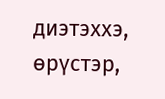диэтэххэ, өрүстэр,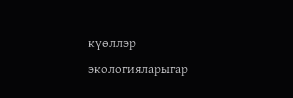күөллэр экологияларыгар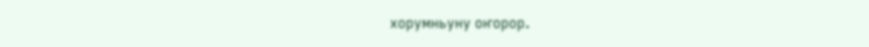хорумньуну оҥорор.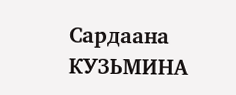Сардаана КУЗЬМИНА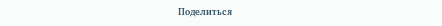Поделиться